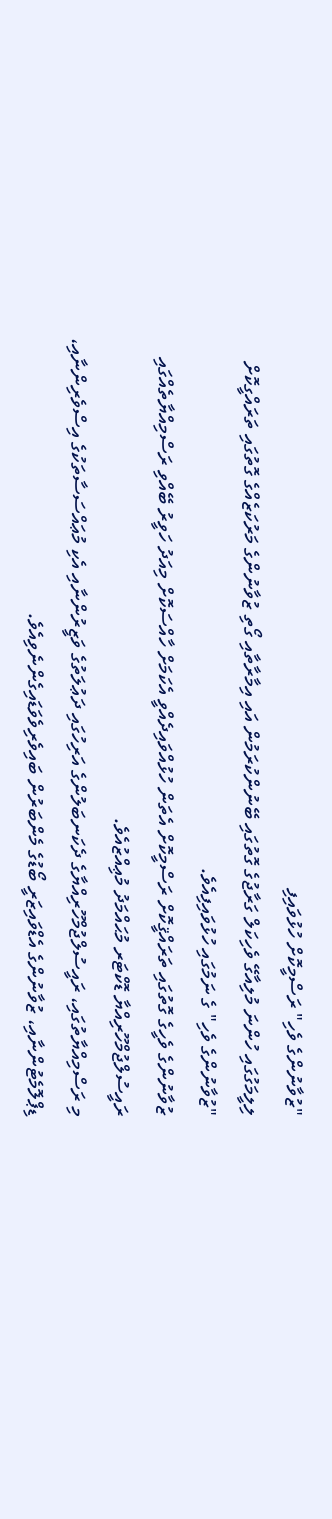"ޒުވާނުންގެ ވެހި" ރަސްމީކޮށް ހުޅުވައިފި
ލިލީމަގުގައި ހުންނަ މުލިއާގޭ ވެހިކަލް ގަރާޖުގެ ގޮތުގައި ބޭނުންކުރަމުން އައި އިމާރާތާއި ގޯތި ޒުވާނުންގެ މަރުކަޒެއްގެ ގޮތުގައި ތަރައްގީކޮށް "ޒުވާނުންގެ ވެހި" ގެ ނަމުގައި ހުޅުވައިފިއެވެ.
ޒުވާނުންގެ ވެހީގެ ގޮތުގައި ތަރައްޤީކޮށް ރަސްމީކޮށް އެތަން ހުޅުއްވައިދެއްވީ އެކަމަށް ހާއްސަކޮށް މިއަދު ހަވީރު ބޭއްވި ރަސްމިއްޔާތެއްގައި ރައީސުލްޖުމްހޫރިއްޔާ ޑޮކްޓަރ މުޙައްމަދު މުޢިއްޒުއެވެ.
މި ރަސްމިއްޔާތުގައި، ރައީސުލްޖުމްހޫރިއްޔާގެ ދެކަނބަލުންގެ އަރިހުގައި ދަޢުލަތުގެ ވަޒީރުންނާއި އެކި މުޢައްސަސާތަކުގެ އިސްވެރިންނާއި، ޑިޕްލޮމެޓުންނާއި، ޒުވާނުންގެ އެޑްވައިޒަރީ ބޯޑުގެ މެންބަރުން ބައިވެރިވެވަޑައިގެންނެވިއެވެ.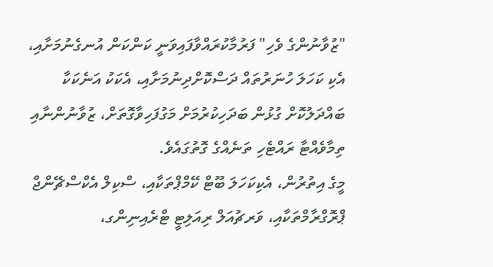"ޒުވާނުންގެ ވެހި" ފަރުމާކުރައްވާފައިވަނީ ކަންކަން އުނގެނުމަށާއި، އެކި ކަހަލަ ހުނަރުތައް ދަސްކޮށްދިނުމަށާއި، އެކަކު އަނެކަކާ ބައްދަލުކޮށް ގުޅުން ބަދަހިކުރުމަށް މަގުފަހިވާގޮތަށް، ޒުވާނުންނާއި ތިމާވެއްޓާ ރައްޓެހި ތަނެއްގެ ގޮތުގައެވެ.
މީގެ އިތުރުން، އެކިކަހަލަ ބޫޓް ކޭމްޕްތަކާއި، ސްކިލް އެކްސްޗޭންޖް ޕްރޮގްރާމްތަކާއި، ވަރޗުއަލް ރިއަލިޓީ ޓްރެއިނިންގ،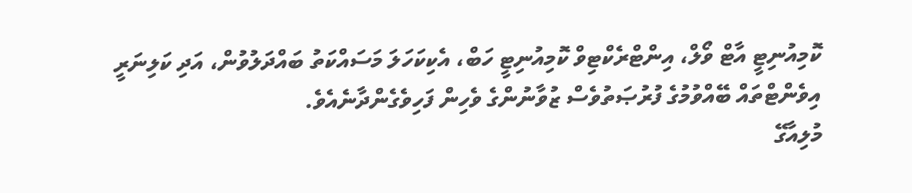ކޮމިއުނިޓީ އާޓް ވޯލް، އިންޓްރެކްޓިވް ކޮމިއުނިޓީ ހަބް، އެކިކަހަލަ މަސައްކަތު ބައްދަލުވުން، އަދި ކަލިނަރީ އިވެންޓްތައް ބޭއްވުމުގެ ފުރުޞަތުވެސް ޒުވާނުންގެ ވެހިން ފަހިވެގެންދާނެއެވެ.
މުލިއާގޭ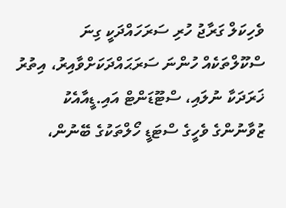ވެހިކަލް ގަރާޖު ހުރި ސަރަހައްދަކީ ގިނަ ސްކޫލްތަކެއް ހުންނަ ސަރަޙައްދަކަށްވާއިރު، އިތުރު ޚަރަދަކާ ނުލައި، ސްޓޫޑަންޓް އައި.ޑީއާއެކު ޒުވާނުންގެ ވެހީގެ ސްޓަޑީ ހޯލްތަކުގެ ބޭނުން،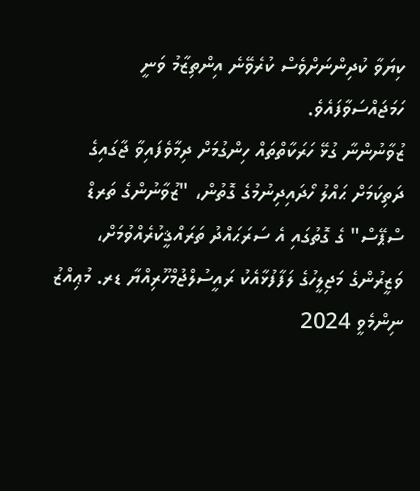ކިޔަވާ ކުދިންނަށްވެސް ކުރެވޭނެ އިންތިޒާމު ވަނީ ހަމަޖައްސަވާފައެވެ.
ޒުވާނުންނާ ގުޅޭ ހަރަކާތްތައް ހިންގުމަށް ދިމާވެފައިވާ ޖާގައިގެ ދަތިކަމަށް ޙައްލު ހޯދައިދިނުމުގެ ގޮތުން، "ޒުވާނުންގެ ތަރޑް ސްޕޭސް" ގެ ގޮތުގައި އެ ސަރަޙައްދު ތަރައްޤީކުރެއްވުމަށް، ވަޒީރުންގެ މަޖިލީހުގެ ލަފާފުޅާއެކު ރައީސުލްޖުމްހޫރިއްޔާ ޑރ. މުޢިއްޒު ނިންމެވީ 2024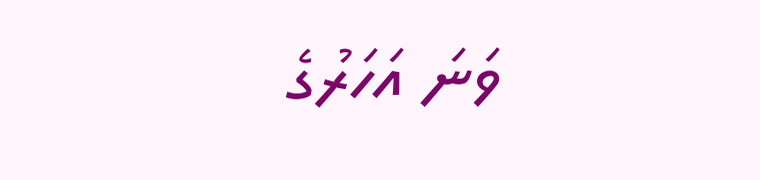ވަނަ އަހަރުގެ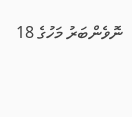ނޮވެންބަރު މަހުގެ 18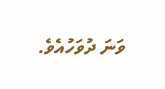ވަނަ ދުވަހުއެވެ.